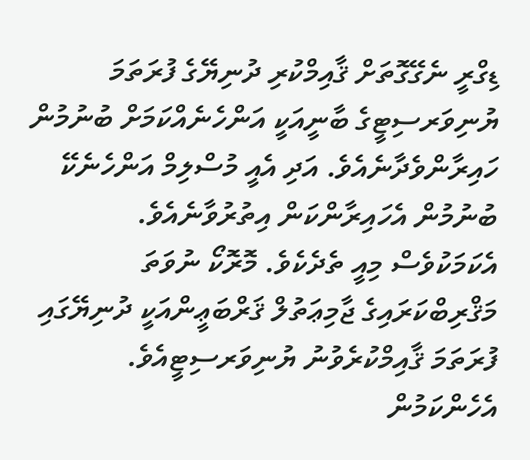ޑިގްރީ ނެގޭގޮތަށް ޤާއިމްކުރި ދުނިޔޭގެ ފުރަތަމަ ޔުނިވަރސިޓީގެ ބާނީއަކީ އަންހެނެއްކަމަށް ބުނުމުން ހައިރާންވެދާނެއެވެ. އަދި އެއީ މުސްލިމް އަންހެނެކޭ ބުނުމުން އެހައިރާންކަން އިތުރުވާނެއެވެ. އެކަމަކުވެސް މިއީ ތެދެކެވެ. މޮރޮކޯ ނުވަތަ މަޤްރިބްކަރައިގެ ޖާމިޢަތުލް ޤަރްބަޢީންއަކީ ދުނިޔޭގައި ފުރަތަމަ ޤާއިމްކުރެވުނު ޔުނިވަރސިޓީއެވެ. އެހެންކަމުން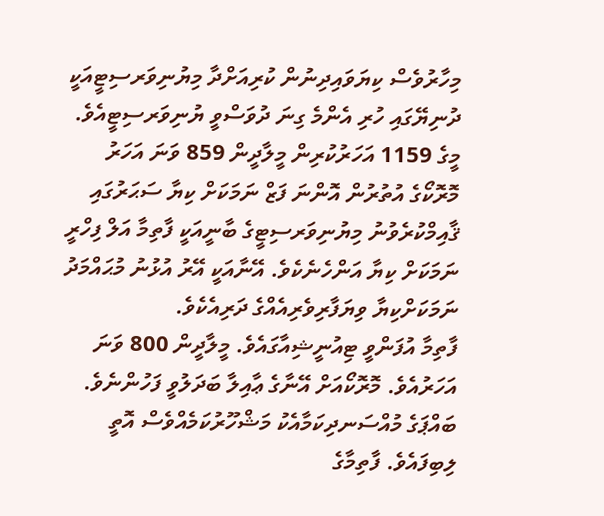މިހާރުވެސް ކިޔަވައިދިނުން ކުރިއަށްދާ މިޔުނިވަރސިޓީއަކީ ދުނިޔޭގައި ހުރި އެންމެ ގިނަ ދުވަސްވީ ޔުނިވަރސިޓީއެވެ.
މީގެ 1159 އަހަރުކުރިން މީލާދީން 859 ވަނަ އަހަރު މޮރޮކޯގެ އުތުރުން އޮންނަ ފަޒް ނަމަކަށް ކިޔާ ސަޙަރުގައި ޤާއިމްކުރެވުނު މިޔުނިވަރސިޓީގެ ބާނީއަކީ ފާތިމާ އަލް ފިހްރީ ނަމަކަށް ކިޔާ އަންހެނެކެވެ. އޭނާއަކީ އޭރު އުޅުނު މުޙައްމަދު ނަމަކަށްކިޔާ ވިޔަފާރިވެރިއެއްގެ ދަރިއެކެވެ.
ފާތިމާ އުފަންވީ ޓިއުނީޝިއާގައެވެ. މީލާދީން 800 ވަނަ އަހަރުއެވެ. މޮރޮކޯއަށް އޭނާގެ ޢާއިލާ ބަދަލުވީ ފަހުންނެވެ. ބައްޕަގެ މުއްސަނދިކަމާއެކު މަޝްހޫރުކަމެއްވެސް އޮތީ ލިބިފައެވެ. ފާތިމާގެ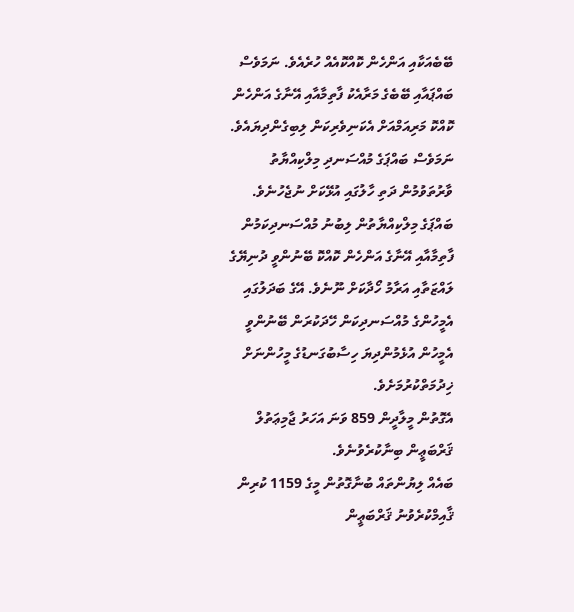ބޭބެއަކާއި އަންހެން ކޮއްކޮއެއް ހުރެއެވެ. ނަމަވެސް ބައްޕައާއި ބޭބެގެ މަރާއެކު ފާތިމާއާއި އޭނާގެ އަންހެން ކޮއްކޮ މަރިއަމްއަށް އެކަނިވެރިކަން ލިބިގެންދިޔައެވެ. ނަމަވެސް ބައްޕަގެ މުއްސަނދި މިލްކިއްޔާތު ވާރުތަވުމުން ދަތި ހާލުގައި އުޅޭކަށް ނުޖެހުނެވެ.
ބައްޕަގެ މިލްކިއްޔާތުން ލިބުނު މުއްސަނދިކަމުން ފާތިމާއާއި އޭނާގެ އަންހެން ކޮއްކޮ ބޭނުންވީ ދުނިޔޭގެ ލައްޒަތާއި އަރާމު ހޯދާކަށް ނޫނެވެ. އޭގެ ބަދަލުގައި އެމީހުންގެ މުއްސަނދިކަން ހޭދަކުރަން ބޭނުންވީ އެމީހުން އުޅެމުންދިޔަ ހިސާބުގަނޑުގެ މީހުންނަށް ޚިދުމަތްކުރުމަށެވެ.
އެގޮތުން މީލާދީން 859 ވަނަ އަހަރު ޖާމިޢަތުލް ޤަރްބަޢީން ބިނާކުރެވުނެވެ.
ބައެއް ލިޔުންތައް ބުނާގޮތުން މީގެ 1159 ކުރިން ޤާއިމްކުރެވުނު ޤަރްބަޢީން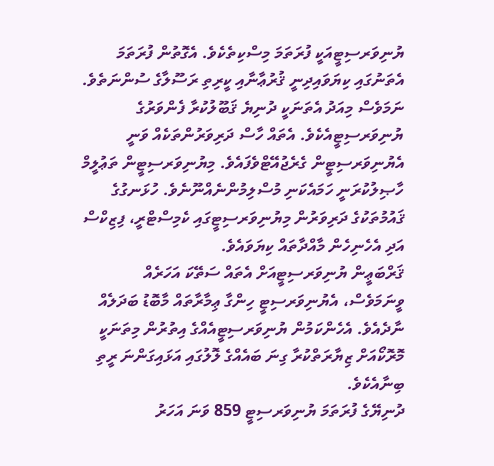ޔުނިވަރސިޓީއަކީ ފުރަތަމަ މިސްކިތެކެވެ. އެގޮތުން ފުރަތަމަ އެތަނުގައި ކިޔަވައިދިނީ ޤުރުޢާނާއި ކީރިތި ރަސޫލާގެ ސުންނަތެވެ. ނަމަވެސް މިއަދު އެތަނަކީ ދުނިޔެ ޤަބޫލުކުރާ ފެންވަރުގެ ޔުނިވަރސިޓީއެކެވެ. އެތައް ހާސް ދަރިވަރުންތަކެއް ވަނީ އެޔުނިވަރސިޓީން ގެރެޖުއޭޓްވެފައެވެ. މިޔުނިވަރސިޓީން ތަޢުލީމް ހާޞިލުކުރަނީ ހަމައެކަނި މުސްލިމުންނެއްނޫނެވެ. ހުޅަނގުގެ ޤައުމުތަކުގެ ދަރިވަރުން މިޔުނިވަރސިޓީގައި ކެމިސްޓްރީ، ފިޒިކްސް އަދި އެހެނިހެން މާއްދާތައް ކިޔަވައެވެ.
ޤަރްބަޢީން ޔުނިވަރސިޓީއަށް އެތައް ސަތޭކަ އަހަރެއް ވީނަމަވެސް، އެޔުނިވަރސިޓީ ހިންގާ ޢިމާރާތައް މާބޮޑު ބަދަލެއް ނާދެއެވެ. އެހެންކަމުން ޔުނިވަރސިޓީއެއްގެ އިތުރުން މިތަނަކީ މޮރޮކޯއަށް ޒިޔާރަތްކުރާ ގިނަ ބައެއްގެ ލޮލުގައި އަޅައިގަންނަ ރީތި ބިނާއެކެވެ.
ދުނިޔޭގެ ފުރަތަމަ ޔުނިވަރސިޓީ 859 ވަނަ އަހަރު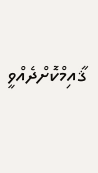ޤާއިމްކޮށްދެއްވީ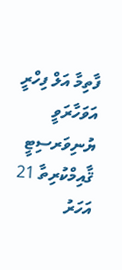ފާތިމާ އަލް ފިހްރީ އަވަހާރަވީ ޔުނިވަރސިޓީ ޤާއިމްކުރިތާ 21 އަހަރު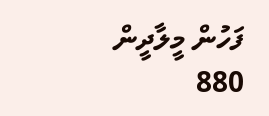ފަހުން މީލާދީން 880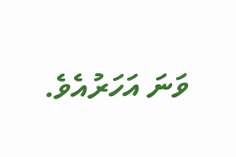ވަނަ އަހަރުއެވެ.